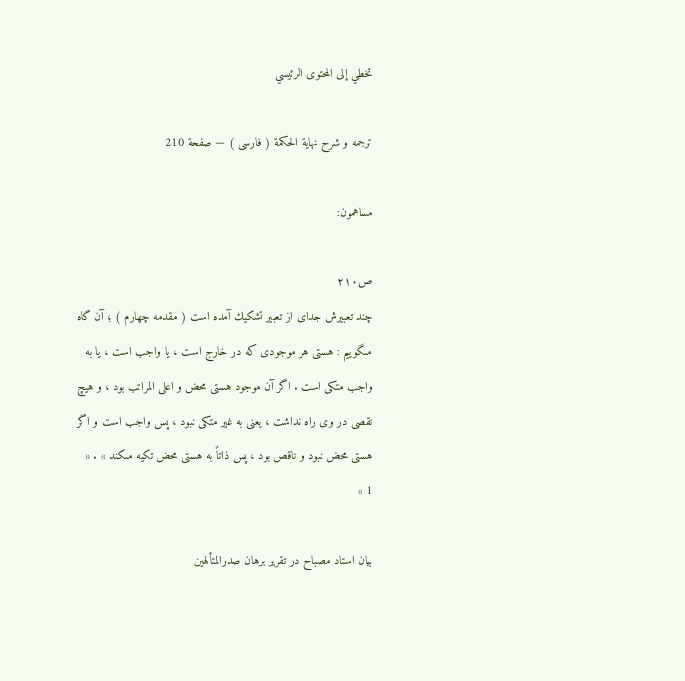تخطي إلى المحتوى الرئيسي

ترجمه و شرح نهاية الحكمة ( فارسى ) — صفحة 210

مساهمون:

ص٢١٠
چند تعبيرش جداى از تعبير تشكيك آمده است ( مقدمه چهارم ) ؛ آن گاه مىگوييم : هستى هر موجودى كه در خارج است ، يا واجب است ، يا به واجب متكى است . اگر آن موجود هستى محض و اعلى المراتب بود ، و هيچ نقصى در وى راه نداشت ، يعنى به غير متكى نبود ، پس واجب است و اگر هستى محض نبود و ناقص بود ، پس ذاتاً به هستى محض تكيه مىكند » . « 1 »

بيان استاد مصباح در تقرير برهان صدرالمتألهين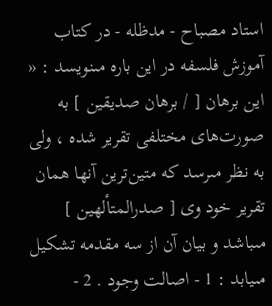استاد مصباح - مدظله - در كتاب آموزش فلسفه در اين باره مىنويسد : « اين برهان [ / برهان صديقين ] به صورت‌هاى مختلفى تقرير شده ، ولى به نظر مىرسد كه متين‌ترين آنها همان تقرير خود وى [ صدرالمتألهين ] مىباشد و بيان آن از سه مقدمه تشكيل مىيابد : 1 - اصالت وجود . 2 -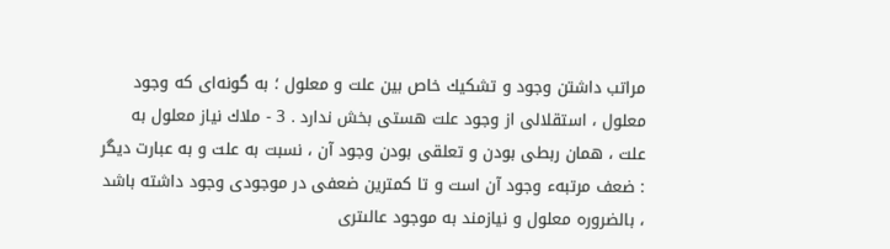مراتب داشتن وجود و تشكيك خاص بين علت و معلول ؛ به گونه‌اى كه وجود معلول ، استقلالى از وجود علت هستى بخش ندارد . 3 - ملاك نياز معلول به علت ، همان ربطى بودن و تعلقى بودن وجود آن ، نسبت به علت و به عبارت ديگر : ضعف مرتبهء وجود آن است و تا كمترين ضعفى در موجودى وجود داشته باشد ، بالضروره معلول و نيازمند به موجود عالىترى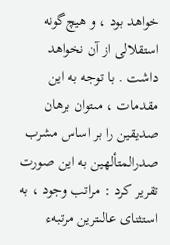خواهد بود ، و هيچ‌گونه استقلالى از آن نخواهد داشت . با توجه به اين مقدمات ، مىتوان برهان صديقين را بر اساس مشرب صدرالمتألهين به اين صورت تقرير كرد : مراتب وجود ، به استثناى عالىترين مرتبهء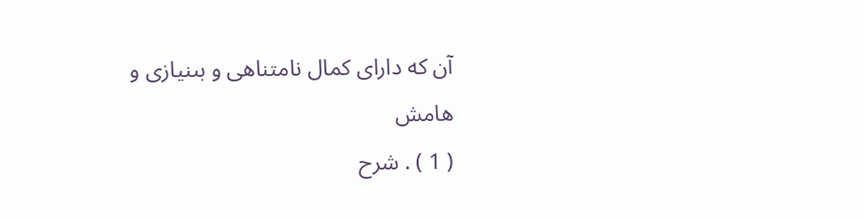آن كه داراى كمال نامتناهى و بىنيازى و
هامش
( 1 ) . شرح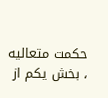حكمت متعاليه ، بخش يكم از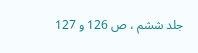جلد ششم ، ص 126 و 127